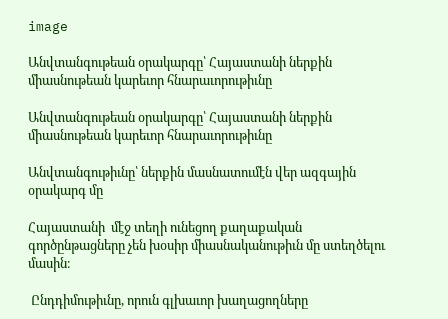image

Անվտանգութեան օրակարգը՝ Հայաստանի ներքին միասնութեան կարեւոր հնարաւորութիւնը

Անվտանգութեան օրակարգը՝ Հայաստանի ներքին միասնութեան կարեւոր հնարաւորութիւնը

Անվտանգութիւնը՝ ներքին մասնատումէն վեր ազգային օրակարգ մը

Հայաստանի  մէջ տեղի ունեցող քաղաքական գործընթացները չեն խօսիր միասնականութիւն մը ստեղծելու մասին։

 Ընդդիմութիւնը, որուն գլխաւոր խաղացողները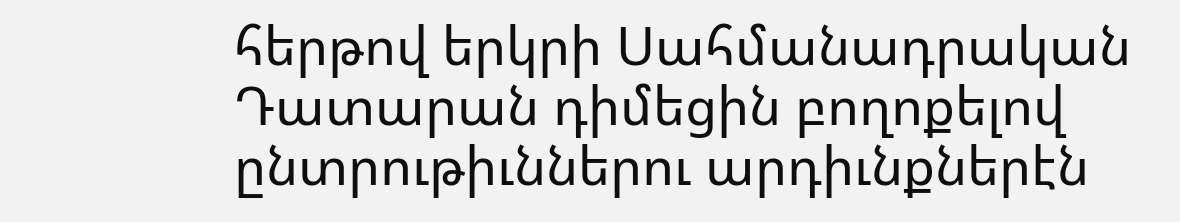հերթով երկրի Սահմանադրական Դատարան դիմեցին բողոքելով ընտրութիւններու արդիւնքներէն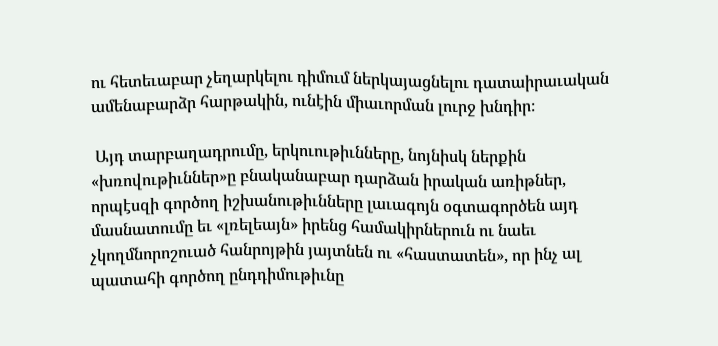ու հետեւաբար չեղարկելու դիմում ներկայացնելու դատաիրաւական ամենաբարձր հարթակին, ունէին միաւորման լուրջ խնդիր։

 Այդ տարբաղադրումը, երկուութիւնները, նոյնիսկ ներքին «խռովութիւններ»ը բնականաբար դարձան իրական առիթներ, որպէսզի գործող իշխանութիւնները լաւագոյն օգտագործեն այդ մասնատումը եւ «լռելեայն» իրենց համակիրներուն ու նաեւ չկողմնորոշուած հանրոյթին յայտնեն ու «հաստատեն», որ ինչ ալ պատահի գործող ընդդիմութիւնը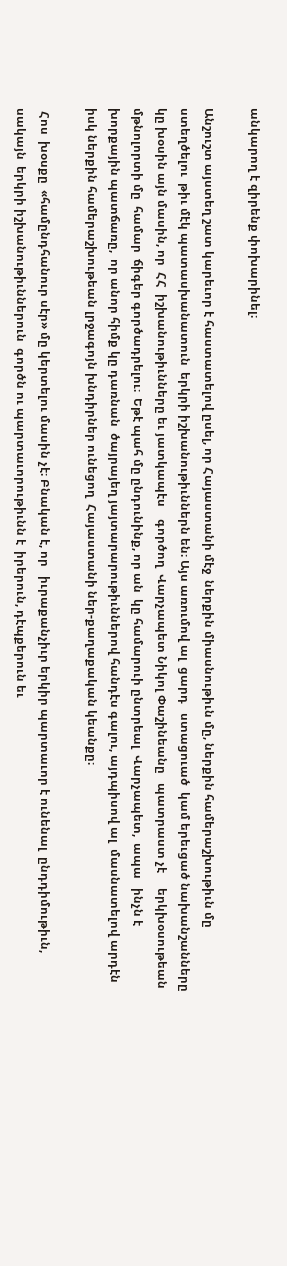անկարող է զիրենք փոխարինել։

Անշուշտ այստեղ շատ կարեւոր է հաստատելով ըսել, որ Հայաստանի մէջ  ներքին միասնութիւն մը, ներքին համերաշխութիւն մը ստեղծելու  թիւ մէկ պատասխանատուն  երկրի իշխանութիւններն են։ Այս առումով ալ  ցարդ   ստացուած  կամ երեւցած նախանշանները կը խօսին այն մասին, որ  ՀՀ  իշխանութիւնները եւ յատկապէս    գործող  Վարչապետ Նիկոլ Փաշինեանը   պատրաստ չէ     երկխօսութեան մթնոլորտի մը  համար  ճիգեր գործադրելու։  Եթէ պահ մը ընդունինք, որ ան  կը համարուի ընտրեալ  Վարչապետ,  ապա   ինչն է խորքային պատճառը,  որ անոր հիմք կը դառնան  ծայրայեղ յայտարարութիւններով հանդէս գալու, այդպիսով ալ  մասնատելով արդէն իսկ ներքին համերաշխութեան լրջագոյն խնդիրներ ունեցող  Հայաստանի ներ-քաղաքական կեանքը։

 Հոս  խօսքը  «համընդհանուր սէր» մը կերտելու մասին չէ։ Բնական է, որ   իւրաքանչիւր երկիր պարտաւոր է ունենալ  ընդդիմութիւն, սակայն  երկրի իշխանութիւններուն  գործն ու պարտաւորութիւնն է  իրերուն, դէպքերուն եւ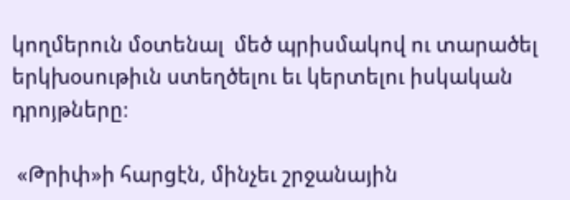կողմերուն մօտենալ  մեծ պրիսմակով ու տարածել երկխօսութիւն ստեղծելու եւ կերտելու իսկական դրոյթները։

 «Թրիփ»ի հարցէն, մինչեւ շրջանային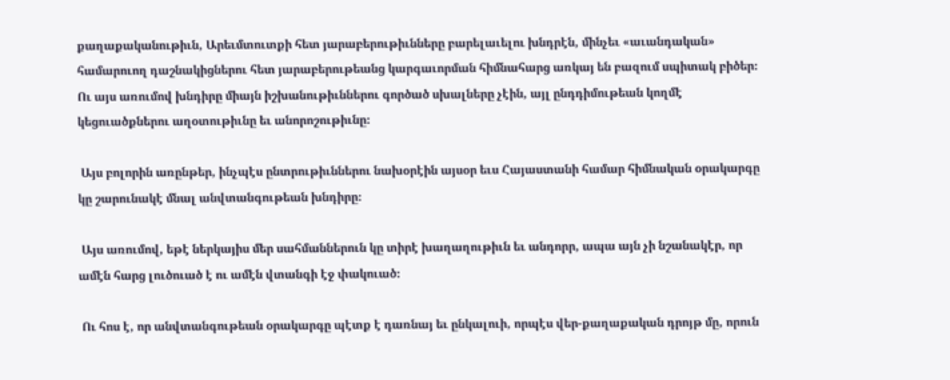քաղաքականութիւն, Արեւմտուտքի հետ յարաբերութիւնները բարելաւելու խնդրէն, մինչեւ «աւանդական» համարուող դաշնակիցներու հետ յարաբերութեանց կարգաւորման հիմնահարց առկայ են բազում սպիտակ բիծեր։ Ու այս առումով խնդիրը միայն իշխանութիւններու գործած սխալները չէին, այլ ընդդիմութեան կողմէ կեցուածքներու աղօտութիւնը եւ անորոշութիւնը։

 Այս բոլորին առընթեր, ինչպէս ընտրութիւններու նախօրէին այսօր եւս Հայաստանի համար հիմնական օրակարգը կը շարունակէ մնալ անվտանգութեան խնդիրը։

 Այս առումով, եթէ ներկայիս մեր սահմաններուն կը տիրէ խաղաղութիւն եւ անդորր, ապա այն չի նշանակէր, որ ամէն հարց լուծուած է ու ամէն վտանգի էջ փակուած։

 Ու հոս է, որ անվտանգութեան օրակարգը պէտք է դառնայ եւ ընկալուի, որպէս վեր-քաղաքական դրոյթ մը, որուն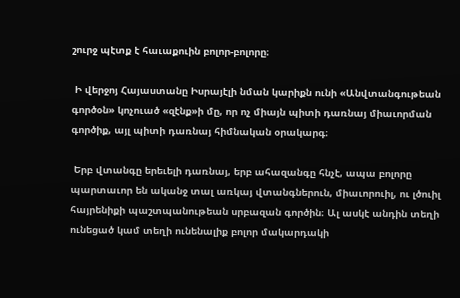շուրջ պէտք է հաւաքուին բոլոր-բոլորը։

 Ի վերջոյ Հայաստանը Իսրայէլի նման կարիքն ունի «Անվտանգութեան գործօն» կոչուած «զէնք»ի մը, որ ոչ միայն պիտի դառնայ միաւորման գործիք, այլ պիտի դառնայ հիմնական օրակարգ։

 Երբ վտանգը երեւելի դառնայ, երբ ահազանգը հնչէ, ապա բոլորը պարտաւոր են ականջ տալ առկայ վտանգներուն, միաւորուիլ, ու լծուիլ հայրենիքի պաշտպանութեան սրբազան գործին։ Ալ ասկէ անդին տեղի ունեցած կամ տեղի ունենալիք բոլոր մակարդակի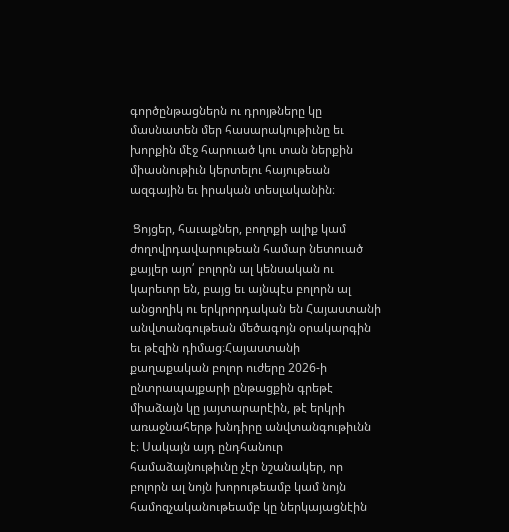գործընթացներն ու դրոյթները կը մասնատեն մեր հասարակութիւնը եւ խորքին մէջ հարուած կու տան ներքին միասնութիւն կերտելու հայութեան ազգային եւ իրական տեսլականին։

 Ցոյցեր, հաւաքներ, բողոքի ալիք կամ ժողովրդավարութեան համար նետուած քայլեր այո՛ բոլորն ալ կենսական ու կարեւոր են, բայց եւ այնպէս բոլորն ալ անցողիկ ու երկրորդական են Հայաստանի անվտանգութեան մեծագոյն օրակարգին եւ թէզին դիմաց։Հայաստանի քաղաքական բոլոր ուժերը 2026-ի ընտրապայքարի ընթացքին գրեթէ միաձայն կը յայտարարէին, թէ երկրի առաջնահերթ խնդիրը անվտանգութիւնն է։ Սակայն այդ ընդհանուր համաձայնութիւնը չէր նշանակեր, որ բոլորն ալ նոյն խորութեամբ կամ նոյն համոզչականութեամբ կը ներկայացնէին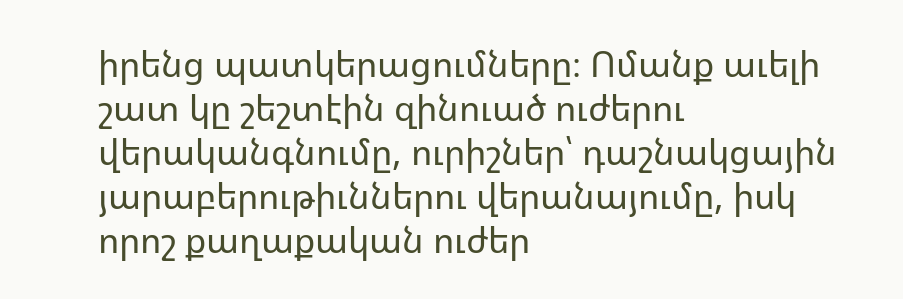իրենց պատկերացումները։ Ոմանք աւելի շատ կը շեշտէին զինուած ուժերու վերականգնումը, ուրիշներ՝ դաշնակցային յարաբերութիւններու վերանայումը, իսկ որոշ քաղաքական ուժեր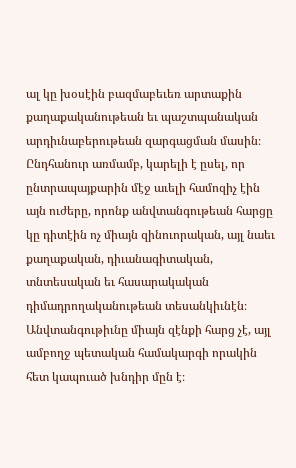ալ կը խօսէին բազմաբեւեռ արտաքին քաղաքականութեան եւ պաշտպանական արդիւնաբերութեան զարգացման մասին։ Ընդհանուր առմամբ, կարելի է ըսել, որ ընտրապայքարին մէջ աւելի համոզիչ էին այն ուժերը, որոնք անվտանգութեան հարցը կը դիտէին ոչ միայն զինուորական, այլ նաեւ քաղաքական, դիւանագիտական, տնտեսական եւ հասարակական դիմադրողականութեան տեսանկիւնէն։ Անվտանգութիւնը միայն զէնքի հարց չէ, այլ ամբողջ պետական համակարգի որակին հետ կապուած խնդիր մըն է։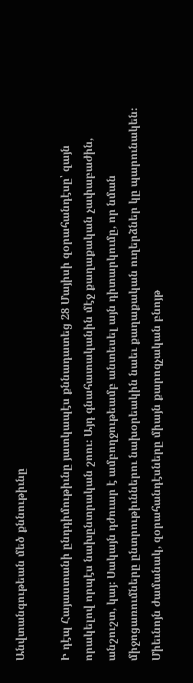Անվտանգութեան մեծ քննութիւնը

Ի դէպ Հայաստանի ընդդիմութիւնը յատկապէս քննադատեց 28 Մայիսի զօրահանդէսը՝ զայն որակելով որպէս նախընտրական շոու։ Այդ գնահատականին մէջ քաղաքական չափաբաժին, անշուշտ, կայ։ Սակայն դժուար է ամբողջութեամբ անտեսել այն դիտարկումը, որ նման միջոցառումները ընտրութիւններու նախօրեակին նաեւ քաղաքական ուղերձներ կը պարունակեն։ Միեւնոյն ժամանակ, զօրահանդէսները միայն քարոզչական բնոյթ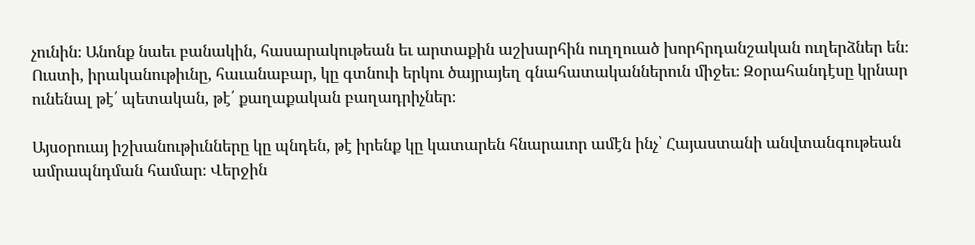չունին։ Անոնք նաեւ բանակին, հասարակութեան եւ արտաքին աշխարհին ուղղուած խորհրդանշական ուղերձներ են։ Ուստի, իրականութիւնը, հաւանաբար, կը գտնուի երկու ծայրայեղ գնահատականներուն միջեւ։ Զօրահանդէսը կրնար ունենալ թէ՛ պետական, թէ՛ քաղաքական բաղադրիչներ։

Այսօրուայ իշխանութիւնները կը պնդեն, թէ իրենք կը կատարեն հնարաւոր ամէն ինչ՝ Հայաստանի անվտանգութեան ամրապնդման համար։ Վերջին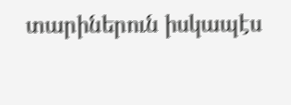տարիներուն իսկապէս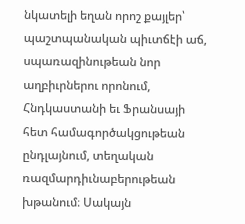նկատելի եղան որոշ քայլեր՝ պաշտպանական պիւտճէի աճ, սպառազինութեան նոր աղբիւրներու որոնում, Հնդկաստանի եւ Ֆրանսայի հետ համագործակցութեան ընդլայնում, տեղական ռազմարդիւնաբերութեան խթանում։ Սակայն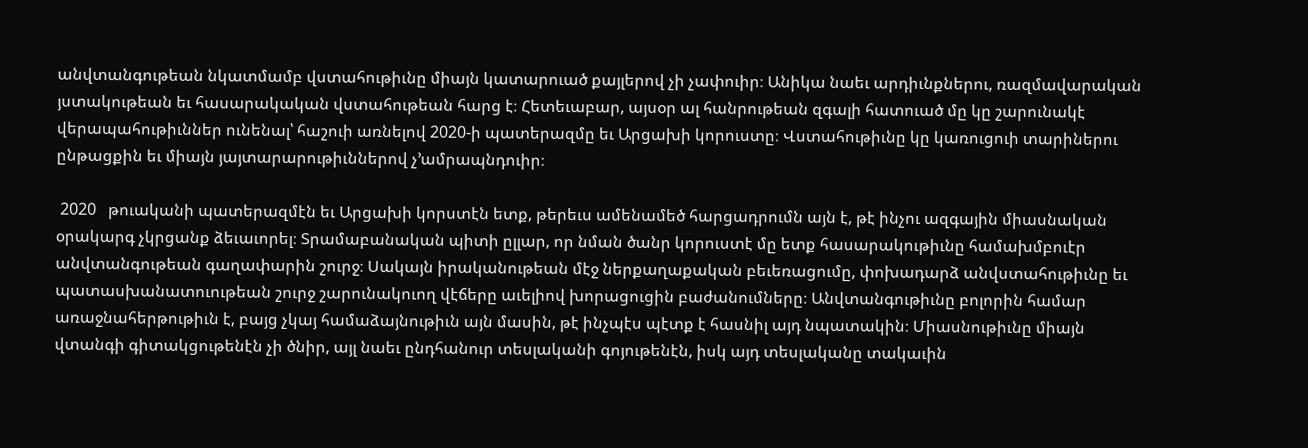անվտանգութեան նկատմամբ վստահութիւնը միայն կատարուած քայլերով չի չափուիր։ Անիկա նաեւ արդիւնքներու, ռազմավարական յստակութեան եւ հասարակական վստահութեան հարց է։ Հետեւաբար, այսօր ալ հանրութեան զգալի հատուած մը կը շարունակէ վերապահութիւններ ունենալ՝ հաշուի առնելով 2020-ի պատերազմը եւ Արցախի կորուստը։ Վստահութիւնը կը կառուցուի տարիներու ընթացքին եւ միայն յայտարարութիւններով չ՚ամրապնդուիր։

 2020   թուականի պատերազմէն եւ Արցախի կորստէն ետք, թերեւս ամենամեծ հարցադրումն այն է, թէ ինչու ազգային միասնական օրակարգ չկրցանք ձեւաւորել։ Տրամաբանական պիտի ըլլար, որ նման ծանր կորուստէ մը ետք հասարակութիւնը համախմբուէր անվտանգութեան գաղափարին շուրջ։ Սակայն իրականութեան մէջ ներքաղաքական բեւեռացումը, փոխադարձ անվստահութիւնը եւ պատասխանատուութեան շուրջ շարունակուող վէճերը աւելիով խորացուցին բաժանումները։ Անվտանգութիւնը բոլորին համար առաջնահերթութիւն է, բայց չկայ համաձայնութիւն այն մասին, թէ ինչպէս պէտք է հասնիլ այդ նպատակին։ Միասնութիւնը միայն վտանգի գիտակցութենէն չի ծնիր, այլ նաեւ ընդհանուր տեսլականի գոյութենէն, իսկ այդ տեսլականը տակաւին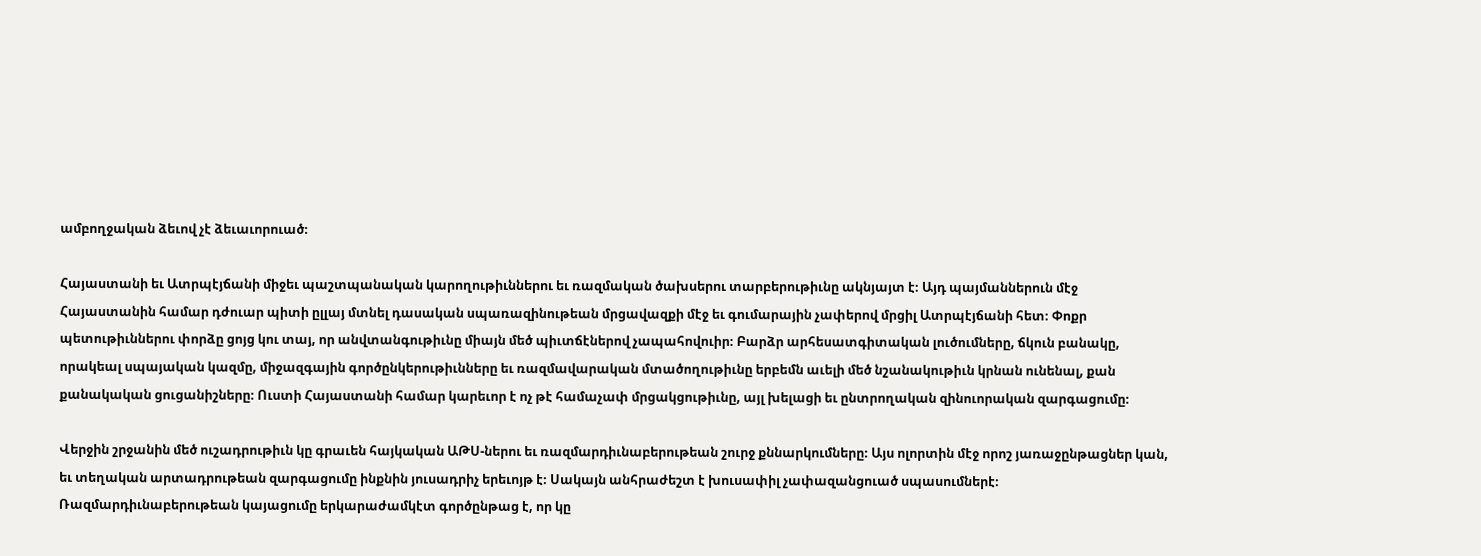ամբողջական ձեւով չէ ձեւաւորուած։

Հայաստանի եւ Ատրպէյճանի միջեւ պաշտպանական կարողութիւններու եւ ռազմական ծախսերու տարբերութիւնը ակնյայտ է։ Այդ պայմաններուն մէջ Հայաստանին համար դժուար պիտի ըլլայ մտնել դասական սպառազինութեան մրցավազքի մէջ եւ գումարային չափերով մրցիլ Ատրպէյճանի հետ։ Փոքր պետութիւններու փորձը ցոյց կու տայ, որ անվտանգութիւնը միայն մեծ պիւտճէներով չապահովուիր։ Բարձր արհեսատգիտական լուծումները, ճկուն բանակը, որակեալ սպայական կազմը, միջազգային գործընկերութիւնները եւ ռազմավարական մտածողութիւնը երբեմն աւելի մեծ նշանակութիւն կրնան ունենալ, քան քանակական ցուցանիշները։ Ուստի Հայաստանի համար կարեւոր է ոչ թէ համաչափ մրցակցութիւնը, այլ խելացի եւ ընտրողական զինուորական զարգացումը։

Վերջին շրջանին մեծ ուշադրութիւն կը գրաւեն հայկական ԱԹՍ-ներու եւ ռազմարդիւնաբերութեան շուրջ քննարկումները։ Այս ոլորտին մէջ որոշ յառաջընթացներ կան, եւ տեղական արտադրութեան զարգացումը ինքնին յուսադրիչ երեւոյթ է։ Սակայն անհրաժեշտ է խուսափիլ չափազանցուած սպասումներէ։ Ռազմարդիւնաբերութեան կայացումը երկարաժամկէտ գործընթաց է, որ կը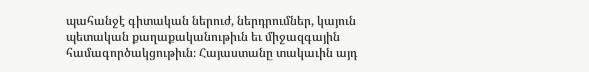պահանջէ գիտական ներուժ, ներդրումներ, կայուն պետական քաղաքականութիւն եւ միջազգային համագործակցութիւն։ Հայաստանը տակաւին այդ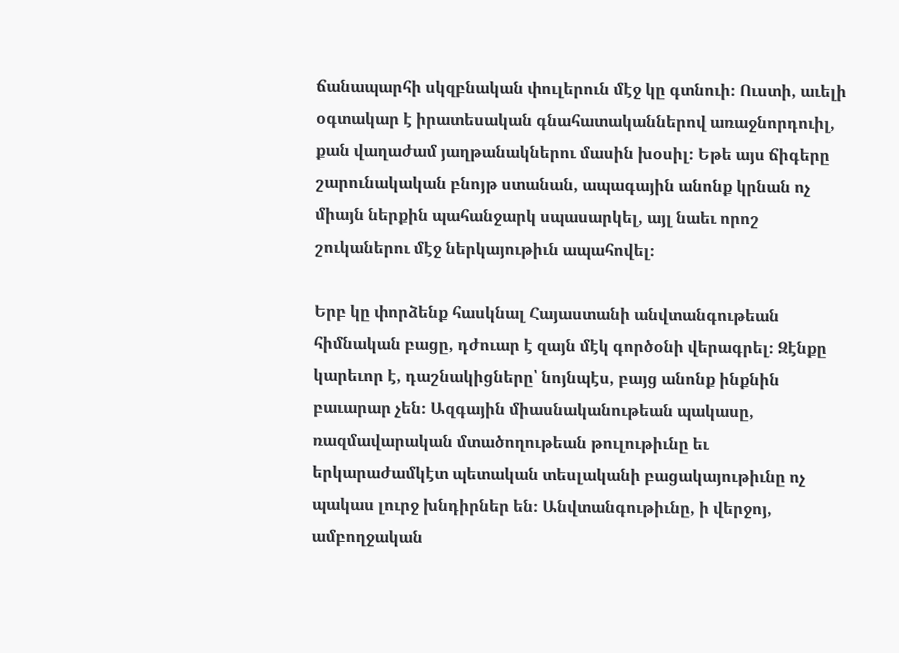ճանապարհի սկզբնական փուլերուն մէջ կը գտնուի։ Ուստի, աւելի օգտակար է իրատեսական գնահատականներով առաջնորդուիլ, քան վաղաժամ յաղթանակներու մասին խօսիլ։ Եթե այս ճիգերը շարունակական բնոյթ ստանան, ապագային անոնք կրնան ոչ միայն ներքին պահանջարկ սպասարկել, այլ նաեւ որոշ շուկաներու մէջ ներկայութիւն ապահովել։

Երբ կը փորձենք հասկնալ Հայաստանի անվտանգութեան հիմնական բացը, դժուար է զայն մէկ գործօնի վերագրել։ Զէնքը կարեւոր է, դաշնակիցները՝ նոյնպէս, բայց անոնք ինքնին բաւարար չեն։ Ազգային միասնականութեան պակասը, ռազմավարական մտածողութեան թուլութիւնը եւ երկարաժամկէտ պետական տեսլականի բացակայութիւնը ոչ պակաս լուրջ խնդիրներ են։ Անվտանգութիւնը, ի վերջոյ, ամբողջական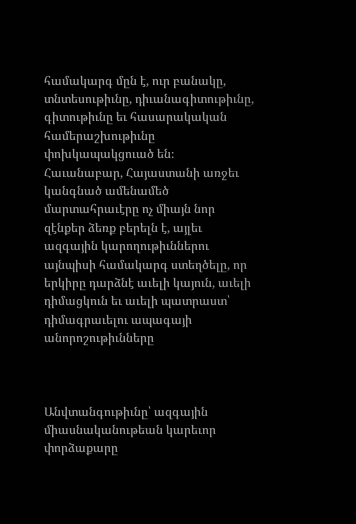համակարգ մըն է, ուր բանակը, տնտեսութիւնը, դիւանագիտութիւնը, գիտութիւնը եւ հասարակական համերաշխութիւնը փոխկապակցուած են։ Հաւանաբար, Հայաստանի առջեւ կանգնած ամենամեծ մարտահրաւէրը ոչ միայն նոր զէնքեր ձեռք բերելն է, այլեւ ազգային կարողութիւններու այնպիսի համակարգ ստեղծելը, որ երկիրը դարձնէ աւելի կայուն, աւելի դիմացկուն եւ աւելի պատրաստ՝ դիմագրաւելու ապագայի անորոշութիւնները



Անվտանգութիւնը՝ ազգային միասնականութեան կարեւոր փորձաքարը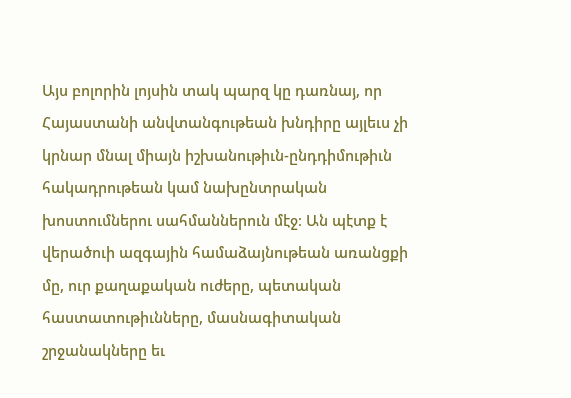Այս բոլորին լոյսին տակ պարզ կը դառնայ, որ Հայաստանի անվտանգութեան խնդիրը այլեւս չի կրնար մնալ միայն իշխանութիւն-ընդդիմութիւն հակադրութեան կամ նախընտրական խոստումներու սահմաններուն մէջ։ Ան պէտք է վերածուի ազգային համաձայնութեան առանցքի մը, ուր քաղաքական ուժերը, պետական հաստատութիւնները, մասնագիտական շրջանակները եւ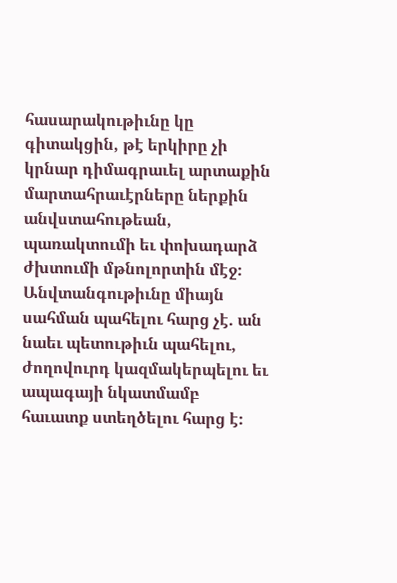հասարակութիւնը կը գիտակցին, թէ երկիրը չի կրնար դիմագրաւել արտաքին մարտահրաւէրները ներքին անվստահութեան, պառակտումի եւ փոխադարձ ժխտումի մթնոլորտին մէջ։ Անվտանգութիւնը միայն սահման պահելու հարց չէ. ան նաեւ պետութիւն պահելու, ժողովուրդ կազմակերպելու եւ ապագայի նկատմամբ հաւատք ստեղծելու հարց է։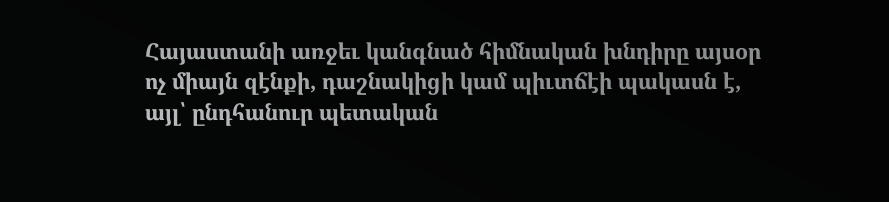Հայաստանի առջեւ կանգնած հիմնական խնդիրը այսօր ոչ միայն զէնքի, դաշնակիցի կամ պիւտճէի պակասն է, այլ՝ ընդհանուր պետական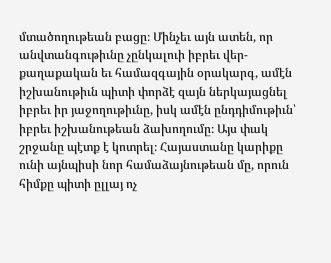մտածողութեան բացը։ Մինչեւ այն ատեն, որ անվտանգութիւնը չընկալուի իբրեւ վեր-քաղաքական եւ համազգային օրակարգ, ամէն իշխանութիւն պիտի փորձէ զայն ներկայացնել իբրեւ իր յաջողութիւնը, իսկ ամէն ընդդիմութիւն՝ իբրեւ իշխանութեան ձախողումը։ Այս փակ շրջանը պէտք է կոտրել։ Հայաստանը կարիքը ունի այնպիսի նոր համաձայնութեան մը, որուն հիմքը պիտի ըլլայ ոչ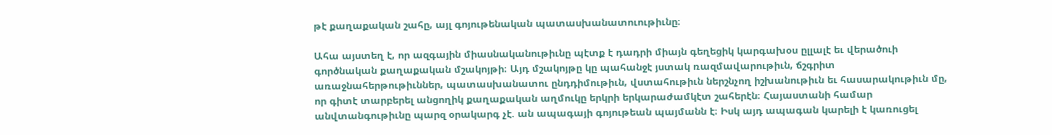թէ քաղաքական շահը, այլ գոյութենական պատասխանատուութիւնը։

Ահա այստեղ է, որ ազգային միասնականութիւնը պէտք է դադրի միայն գեղեցիկ կարգախօս ըլլալէ եւ վերածուի գործնական քաղաքական մշակոյթի։ Այդ մշակոյթը կը պահանջէ յստակ ռազմավարութիւն, ճշգրիտ առաջնահերթութիւններ, պատասխանատու ընդդիմութիւն, վստահութիւն ներշնչող իշխանութիւն եւ հասարակութիւն մը, որ գիտէ տարբերել անցողիկ քաղաքական աղմուկը երկրի երկարաժամկէտ շահերէն։ Հայաստանի համար անվտանգութիւնը պարզ օրակարգ չէ. ան ապագայի գոյութեան պայմանն է։ Իսկ այդ ապագան կարելի է կառուցել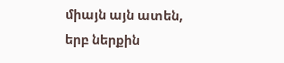միայն այն ատեն, երբ ներքին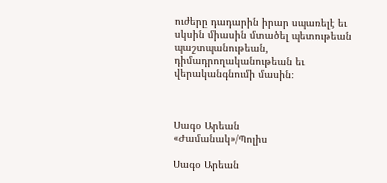ուժերը դադարին իրար սպառելէ եւ սկսին միասին մտածել պետութեան պաշտպանութեան, դիմադրողականութեան եւ վերականգնումի մասին։



Սագօ Արեան
«Ժամանակ»/Պոլիս

Սագօ Արեան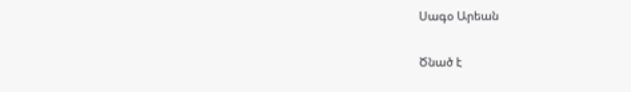Սագօ Արեան

Ծնած է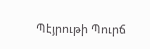Պէյրութի Պուրճ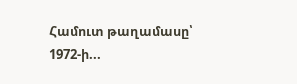Համուտ թաղամասը՝ 1972-ի...